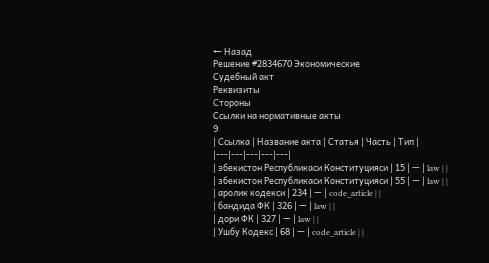← Назад
Решение #2834670 Экономические
Судебный акт
Реквизиты
Стороны
Ссылки на нормативные акты
9
| Ссылка | Название акта | Статья | Часть | Тип |
|---|---|---|---|---|
| збекистон Республикаси Конституцияси | 15 | — | law | |
| збекистон Республикаси Конституцияси | 55 | — | law | |
| аролик кодекси | 234 | — | code_article | |
| бандида ФК | 326 | — | law | |
| дори ФК | 327 | — | law | |
| Ушбу Кодекс | 68 | — | code_article | |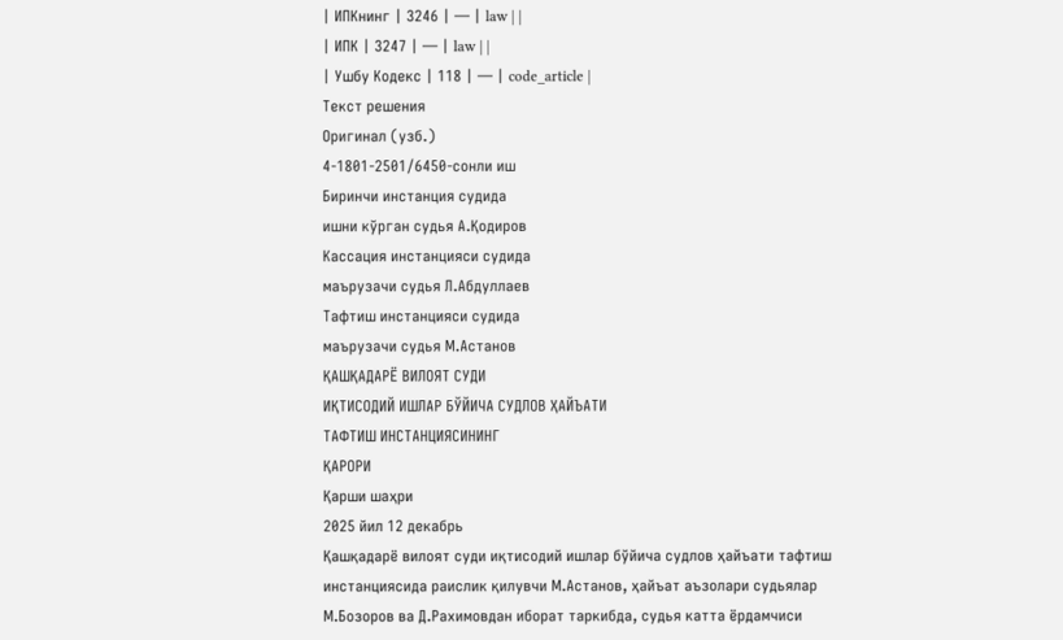| ИПКнинг | 3246 | — | law | |
| ИПК | 3247 | — | law | |
| Ушбу Кодекс | 118 | — | code_article |
Текст решения
Оригинал (узб.)
4-1801-2501/6450-сонли иш
Биринчи инстанция судида
ишни кўрган судья А.Қодиров
Кассация инстанцияси судида
маърузачи судья Л.Абдуллаев
Тафтиш инстанцияси судида
маърузачи судья М.Астанов
ҚАШҚАДАРЁ ВИЛОЯТ СУДИ
ИҚТИСОДИЙ ИШЛАР БЎЙИЧА СУДЛОВ ҲАЙЪАТИ
ТАФТИШ ИНСТАНЦИЯСИНИНГ
ҚАРОРИ
Қарши шаҳри
2025 йил 12 декабрь
Қашқадарё вилоят суди иқтисодий ишлар бўйича судлов ҳайъати тафтиш
инстанциясида раислик қилувчи М.Астанов, ҳайъат аъзолари судьялар
М.Бозоров ва Д.Рахимовдан иборат таркибда, судья катта ёрдамчиси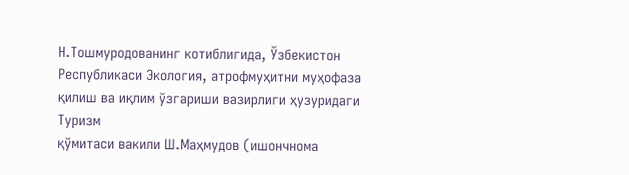Н.Тошмуродованинг котиблигида, Ўзбекистон Республикаси Экология, атрофмуҳитни муҳофаза қилиш ва иқлим ўзгариши вазирлиги ҳузуридаги Туризм
қўмитаси вакили Ш.Маҳмудов (ишончнома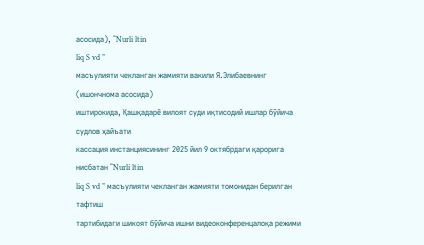асосида), “Nurli ltin
liq S vd ”
масъулияти чекланган жамияти вакили Я.Элибаевнинг (ишончнома асосида)
иштирокида, Қашқадарё вилоят суди иқтисодий ишлар бўйича судлов ҳайъати
кассация инстанциясининг 2025 йил 9 октябрдаги қарорига нисбатан “Nurli ltin
liq S vd ” масъулияти чекланган жамияти томонидан берилган тафтиш
тартибидаги шикоят бўйича ишни видеоконференцалоқа режими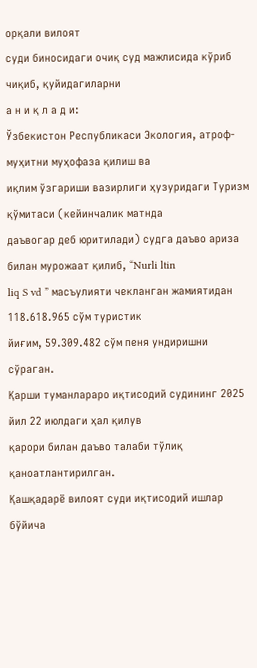орқали вилоят
суди биносидаги очиқ суд мажлисида кўриб чиқиб, қуйидагиларни
а н и қ л а д и:
Ўзбекистон Республикаси Экология, атроф-муҳитни муҳофаза қилиш ва
иқлим ўзгариши вазирлиги ҳузуридаги Туризм қўмитаси (кейинчалик матнда
даъвогар деб юритилади) судга даъво ариза билан мурожаат қилиб, “Nurli ltin
liq S vd ” масъулияти чекланган жамиятидан 118.618.965 сўм туристик
йиғим, 59.309.482 сўм пеня ундиришни сўраган.
Қарши туманлараро иқтисодий судининг 2025 йил 22 июлдаги ҳал қилув
қарори билан даъво талаби тўлиқ қаноатлантирилган.
Қашқадарё вилоят суди иқтисодий ишлар бўйича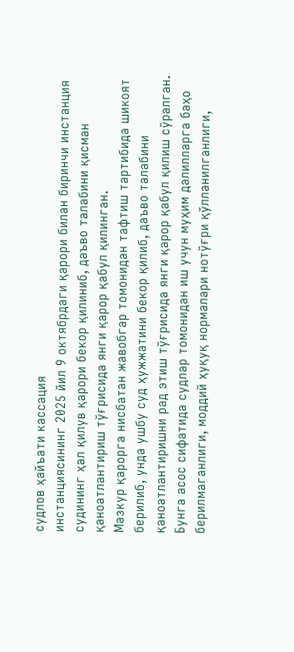судлов ҳайъати кассация
инстанциясининг 2025 йил 9 октябрдаги қарори билан биринчи инстанция
судининг ҳал қилув қарори бекор қилиниб, даъво талабини қисман
қаноатлантириш тўғрисида янги қарор қабул қилинган.
Мазкур қарорга нисбатан жавобгар томонидан тафтиш тартибида шикоят
берилиб, унда ушбу суд ҳужжатини бекор қилиб, даъво талабини
қаноатлантиришни рад этиш тўғрисида янги қарор қабул қилиш сўралган.
Бунга асос сифатида судлар томонидан иш учун муҳим далилларга баҳо
берилмаганлиги, моддий ҳуқуқ нормалари нотўғри қўлланилганлиги,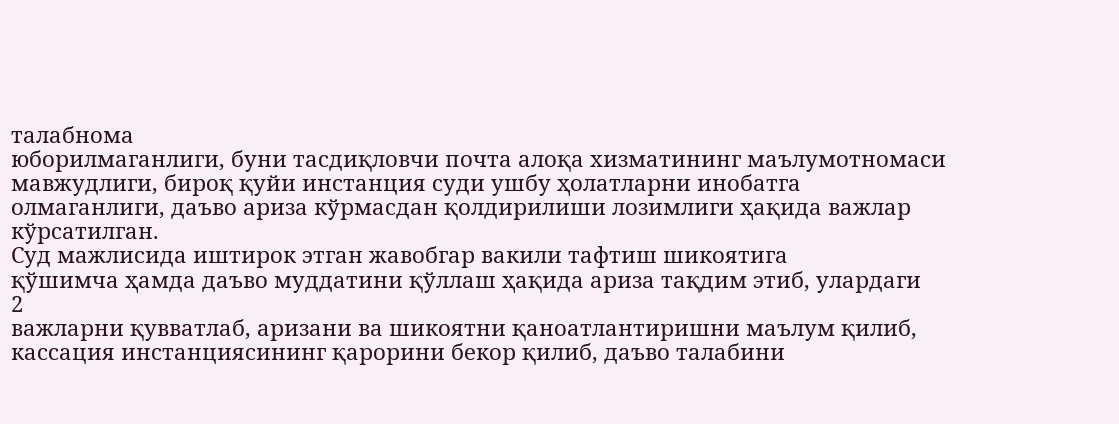талабнома
юборилмаганлиги, буни тасдиқловчи почта алоқа хизматининг маълумотномаси
мавжудлиги, бироқ қуйи инстанция суди ушбу ҳолатларни инобатга
олмаганлиги, даъво ариза кўрмасдан қолдирилиши лозимлиги ҳақида важлар
кўрсатилган.
Суд мажлисида иштирок этган жавобгар вакили тафтиш шикоятига
қўшимча ҳамда даъво муддатини қўллаш ҳақида ариза тақдим этиб, улардаги
2
важларни қувватлаб, аризани ва шикоятни қаноатлантиришни маълум қилиб,
кассация инстанциясининг қарорини бекор қилиб, даъво талабини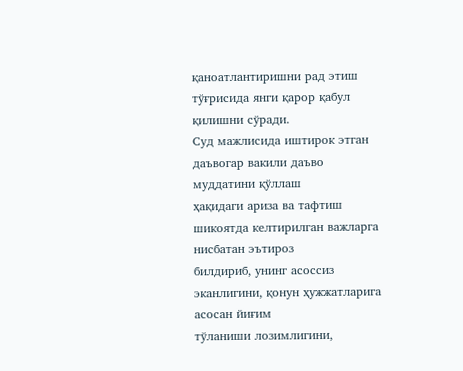қаноатлантиришни рад этиш тўғрисида янги қарор қабул қилишни сўради.
Суд мажлисида иштирок этган даъвогар вакили даъво муддатини қўллаш
ҳақидаги ариза ва тафтиш шикоятда келтирилган важларга нисбатан эътироз
билдириб, унинг асоссиз эканлигини, қонун ҳужжатларига асосан йиғим
тўланиши лозимлигини,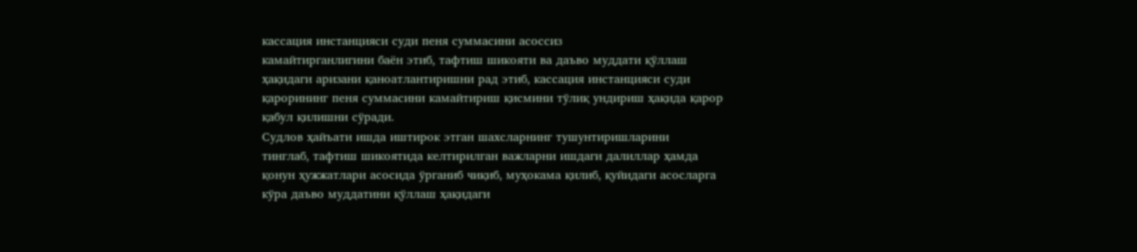кассация инстанцияси суди пеня суммасини асоссиз
камайтирганлигини баён этиб, тафтиш шикояти ва даъво муддати қўллаш
ҳақидаги аризани қаноатлантиришни рад этиб, кассация инстанцияси суди
қарорининг пеня суммасини камайтириш қисмини тўлиқ ундириш ҳақида қарор
қабул қилишни сўради.
Судлов ҳайъати ишда иштирок этган шахсларнинг тушунтиришларини
тинглаб, тафтиш шикоятида келтирилган важларни ишдаги далиллар ҳамда
қонун ҳужжатлари асосида ўрганиб чиқиб, муҳокама қилиб, қуйидаги асосларга
кўра даъво муддатини қўллаш ҳақидаги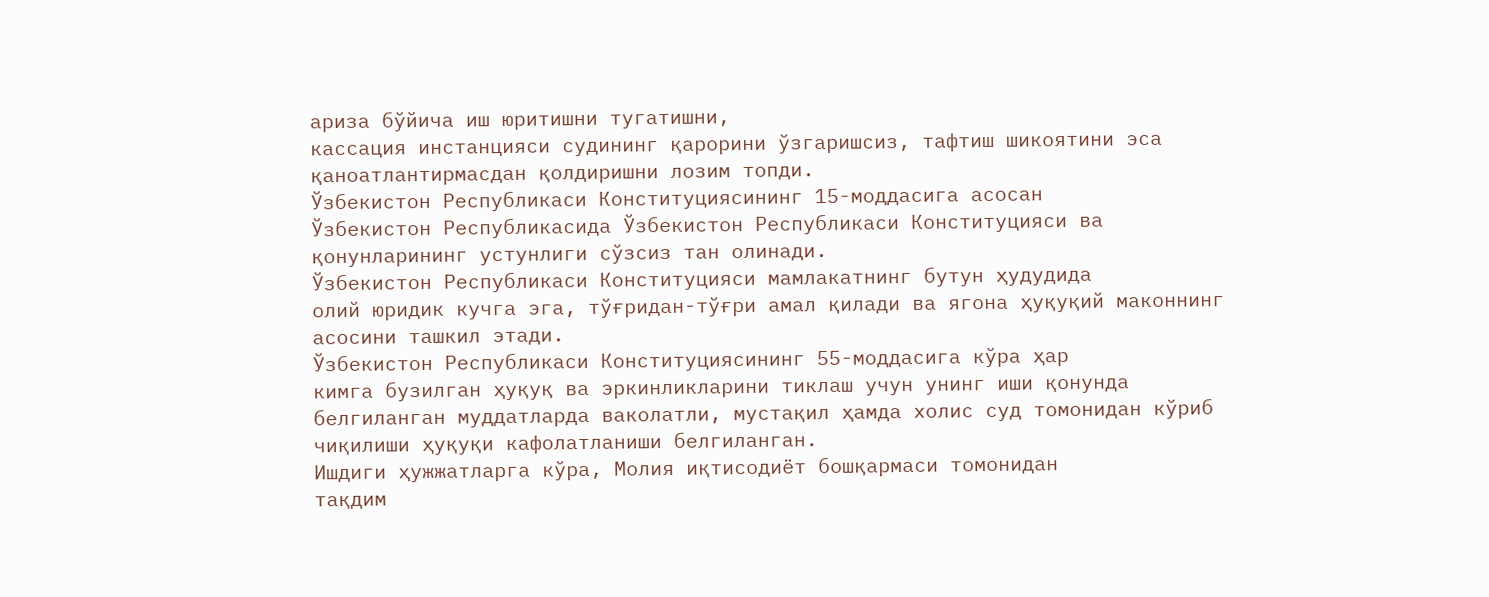ариза бўйича иш юритишни тугатишни,
кассация инстанцияси судининг қарорини ўзгаришсиз, тафтиш шикоятини эса
қаноатлантирмасдан қолдиришни лозим топди.
Ўзбекистон Республикаси Конституциясининг 15-моддасига асосан
Ўзбекистон Республикасида Ўзбекистон Республикаси Конституцияси ва
қонунларининг устунлиги сўзсиз тан олинади.
Ўзбекистон Республикаси Конституцияси мамлакатнинг бутун ҳудудида
олий юридик кучга эга, тўғридан-тўғри амал қилади ва ягона ҳуқуқий маконнинг
асосини ташкил этади.
Ўзбекистон Республикаси Конституциясининг 55-моддасига кўра ҳар
кимга бузилган ҳуқуқ ва эркинликларини тиклаш учун унинг иши қонунда
белгиланган муддатларда ваколатли, мустақил ҳамда холис суд томонидан кўриб
чиқилиши ҳуқуқи кафолатланиши белгиланган.
Ишдиги ҳужжатларга кўра, Молия иқтисодиёт бошқармаси томонидан
тақдим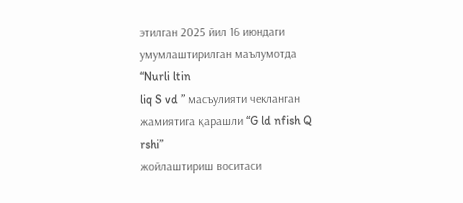этилган 2025 йил 16 июндаги умумлаштирилган маълумотда “Nurli ltin
liq S vd ” масъулияти чекланган жамиятига қарашли “G ld nfish Q rshi”
жойлаштириш воситаси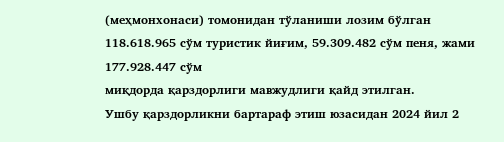(меҳмонхонаси) томонидан тўланиши лозим бўлган
118.618.965 сўм туристик йиғим, 59.309.482 сўм пеня, жами 177.928.447 сўм
миқдорда қарздорлиги мавжудлиги қайд этилган.
Ушбу қарздорликни бартараф этиш юзасидан 2024 йил 2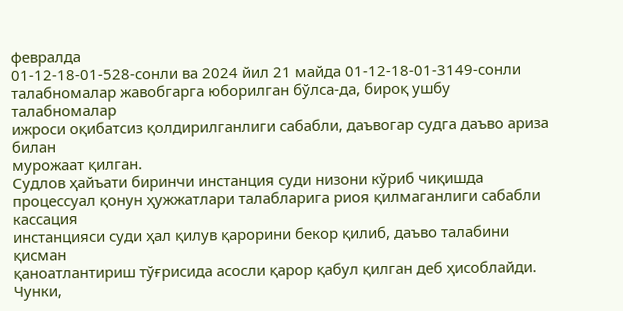февралда
01-12-18-01-528-сонли ва 2024 йил 21 майда 01-12-18-01-3149-сонли
талабномалар жавобгарга юборилган бўлса-да, бироқ ушбу талабномалар
ижроси оқибатсиз қолдирилганлиги сабабли, даъвогар судга даъво ариза билан
мурожаат қилган.
Судлов ҳайъати биринчи инстанция суди низони кўриб чиқишда
процессуал қонун ҳужжатлари талабларига риоя қилмаганлиги сабабли кассация
инстанцияси суди ҳал қилув қарорини бекор қилиб, даъво талабини қисман
қаноатлантириш тўғрисида асосли қарор қабул қилган деб ҳисоблайди.
Чунки,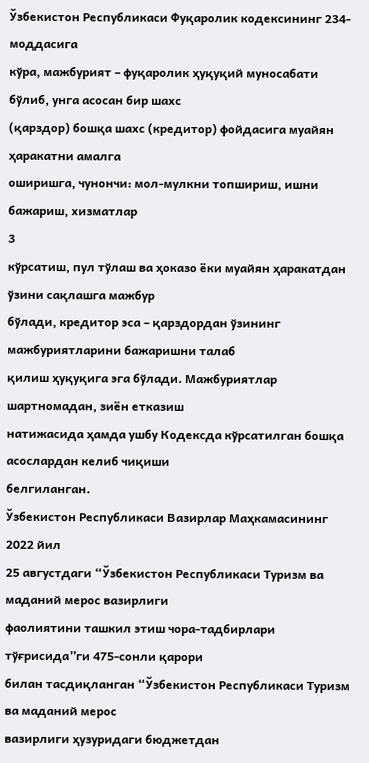Ўзбекистон Республикаси Фуқаролик кодексининг 234-моддасига
кўра, мажбурият – фуқаролик ҳуқуқий муносабати бўлиб, унга асосан бир шахс
(қарздор) бошқа шахс (кредитор) фойдасига муайян ҳаракатни амалга
оширишга, чунончи: мол-мулкни топшириш, ишни бажариш, хизматлар
3
кўрсатиш, пул тўлаш ва ҳоказо ёки муайян ҳаракатдан ўзини сақлашга мажбур
бўлади, кредитор эса – қарздордан ўзининг мажбуриятларини бажаришни талаб
қилиш ҳуқуқига эга бўлади. Мажбуриятлар шартномадан, зиён етказиш
натижасида ҳамда ушбу Кодексда кўрсатилган бошқа асослардан келиб чиқиши
белгиланган.
Ўзбекистон Республикаси Вазирлар Маҳкамасининг 2022 йил
25 августдаги “Ўзбекистон Республикаси Туризм ва маданий мерос вазирлиги
фаолиятини ташкил этиш чора-тадбирлари тўғрисида”ги 475-сонли қарори
билан тасдиқланган “Ўзбекистон Республикаси Туризм ва маданий мерос
вазирлиги ҳузуридаги бюджетдан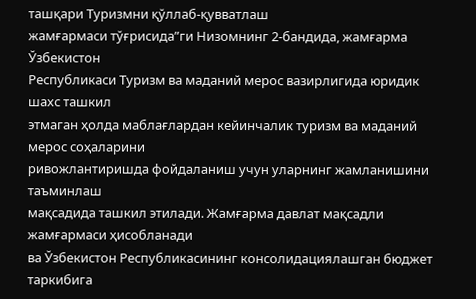ташқари Туризмни қўллаб-қувватлаш
жамғармаси тўғрисида”ги Низомнинг 2-бандида, жамғарма Ўзбекистон
Республикаси Туризм ва маданий мерос вазирлигида юридик шахс ташкил
этмаган ҳолда маблағлардан кейинчалик туризм ва маданий мерос соҳаларини
ривожлантиришда фойдаланиш учун уларнинг жамланишини таъминлаш
мақсадида ташкил этилади. Жамғарма давлат мақсадли жамғармаси ҳисобланади
ва Ўзбекистон Республикасининг консолидациялашган бюджет таркибига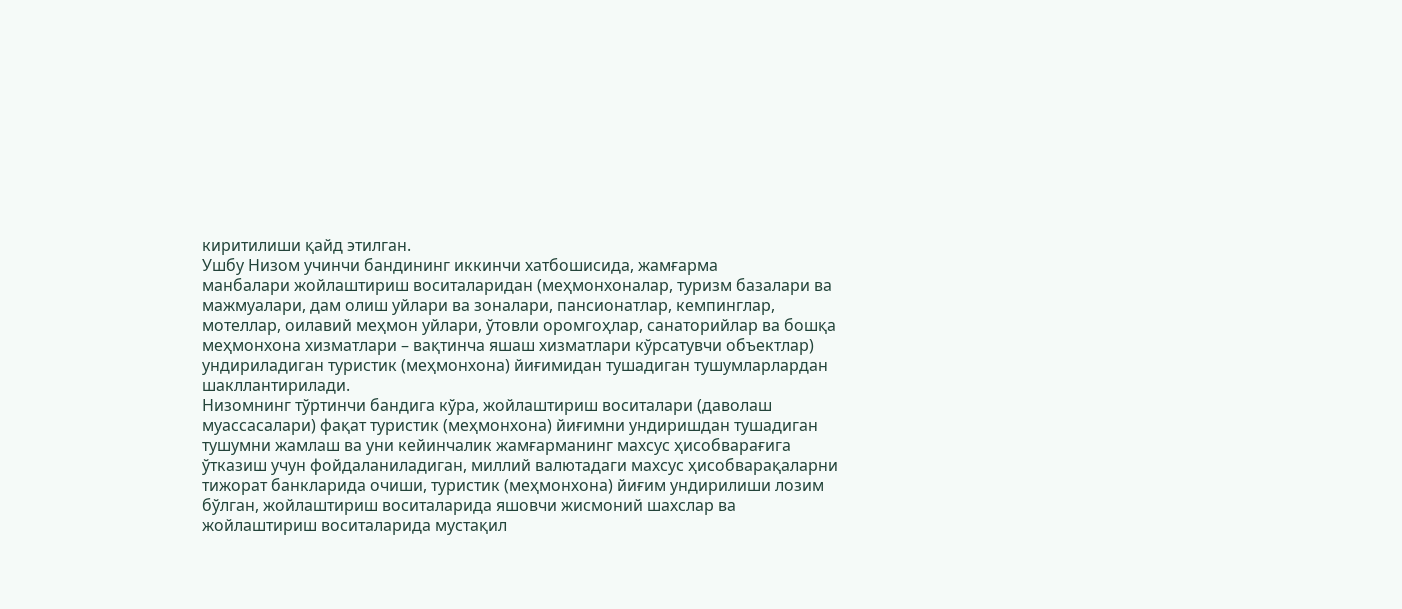киритилиши қайд этилган.
Ушбу Низом учинчи бандининг иккинчи хатбошисида, жамғарма
манбалари жойлаштириш воситаларидан (меҳмонхоналар, туризм базалари ва
мажмуалари, дам олиш уйлари ва зоналари, пансионатлар, кемпинглар,
мотеллар, оилавий меҳмон уйлари, ўтовли оромгоҳлар, санаторийлар ва бошқа
меҳмонхона хизматлари – вақтинча яшаш хизматлари кўрсатувчи объектлар)
ундириладиган туристик (меҳмонхона) йиғимидан тушадиган тушумларлардан
шакллантирилади.
Низомнинг тўртинчи бандига кўра, жойлаштириш воситалари (даволаш
муассасалари) фақат туристик (меҳмонхона) йиғимни ундиришдан тушадиган
тушумни жамлаш ва уни кейинчалик жамғарманинг махсус ҳисобварағига
ўтказиш учун фойдаланиладиган, миллий валютадаги махсус ҳисобварақаларни
тижорат банкларида очиши, туристик (меҳмонхона) йиғим ундирилиши лозим
бўлган, жойлаштириш воситаларида яшовчи жисмоний шахслар ва
жойлаштириш воситаларида мустақил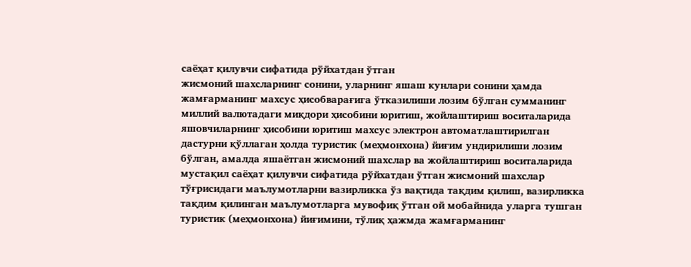саёҳат қилувчи сифатида рўйхатдан ўтган
жисмоний шахсларнинг сонини, уларнинг яшаш кунлари сонини ҳамда
жамғарманинг махсус ҳисобварағига ўтказилиши лозим бўлган сумманинг
миллий валютадаги миқдори ҳисобини юритиш, жойлаштириш воситаларида
яшовчиларнинг ҳисобини юритиш махсус электрон автоматлаштирилган
дастурни қўллаган ҳолда туристик (меҳмонхона) йиғим ундирилиши лозим
бўлган, амалда яшаётган жисмоний шахслар ва жойлаштириш воситаларида
мустақил саёҳат қилувчи сифатида рўйхатдан ўтган жисмоний шахслар
тўғрисидаги маълумотларни вазирликка ўз вақтида тақдим қилиш, вазирликка
тақдим қилинган маълумотларга мувофиқ ўтган ой мобайнида уларга тушган
туристик (меҳмонхона) йиғимини, тўлиқ ҳажмда жамғарманинг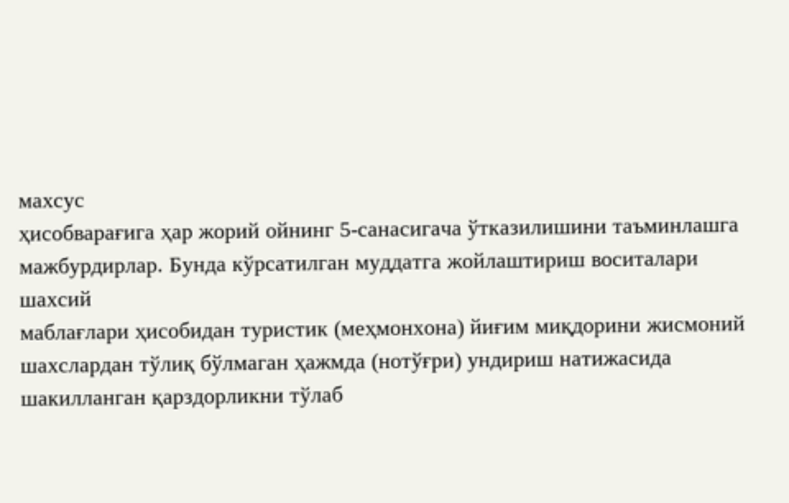махсус
ҳисобварағига ҳар жорий ойнинг 5-санасигача ўтказилишини таъминлашга
мажбурдирлар. Бунда кўрсатилган муддатга жойлаштириш воситалари шахсий
маблағлари ҳисобидан туристик (меҳмонхона) йиғим миқдорини жисмоний
шахслардан тўлиқ бўлмаган ҳажмда (нотўғри) ундириш натижасида
шакилланган қарздорликни тўлаб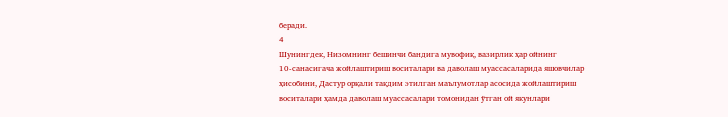беради.
4
Шунингдек, Низомнинг бешинчи бандига мувофиқ, вазирлик ҳар ойнинг
10-санасигача жойлаштириш воситалари ва даволаш муассасаларида яшовчилар
ҳисобини, Дастур орқали тақдим этилган маълумотлар асосида жойлаштириш
воситалари ҳамда даволаш муассасалари томонидан ўтган ой якунлари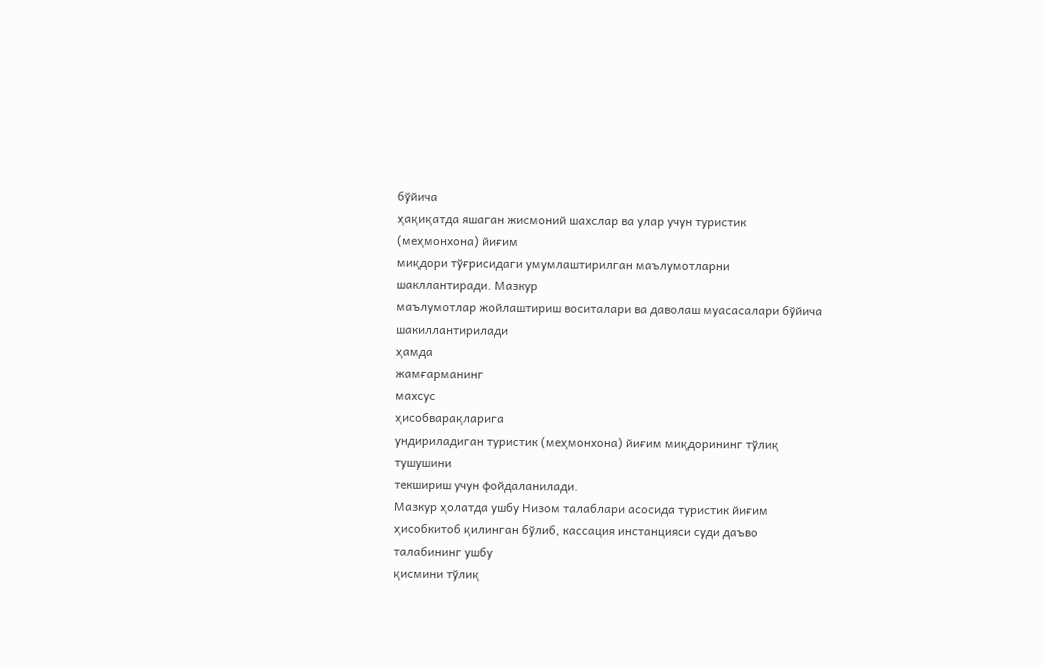бўйича
ҳақиқатда яшаган жисмоний шахслар ва улар учун туристик (меҳмонхона) йиғим
миқдори тўғрисидаги умумлаштирилган маълумотларни шакллантиради. Мазкур
маълумотлар жойлаштириш воситалари ва даволаш муасасалари бўйича
шакиллантирилади
ҳамда
жамғарманинг
махсус
ҳисобварақларига
ундириладиган туристик (меҳмонхона) йиғим миқдорининг тўлиқ тушушини
текшириш учун фойдаланилади.
Мазкур ҳолатда ушбу Низом талаблари асосида туристик йиғим ҳисобкитоб қилинган бўлиб, кассация инстанцияси суди даъво талабининг ушбу
қисмини тўлиқ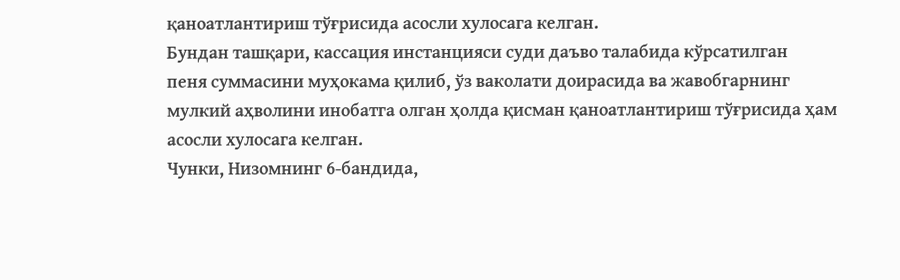қаноатлантириш тўғрисида асосли хулосага келган.
Бундан ташқари, кассация инстанцияси суди даъво талабида кўрсатилган
пеня суммасини муҳокама қилиб, ўз ваколати доирасида ва жавобгарнинг
мулкий аҳволини инобатга олган ҳолда қисман қаноатлантириш тўғрисида ҳам
асосли хулосага келган.
Чунки, Низомнинг 6-бандида,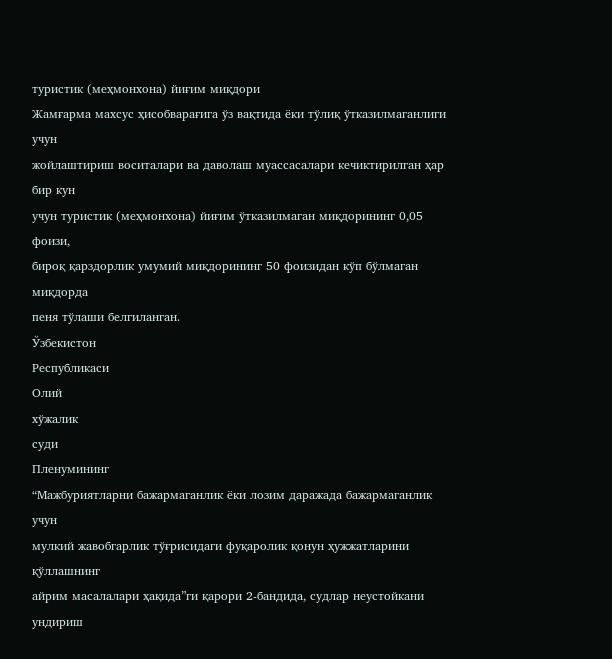туристик (меҳмонхона) йиғим миқдори
Жамғарма махсус ҳисобварағига ўз вақтида ёки тўлиқ ўтказилмаганлиги учун
жойлаштириш воситалари ва даволаш муассасалари кечиктирилган ҳар бир кун
учун туристик (меҳмонхона) йиғим ўтказилмаган миқдорининг 0,05 фоизи,
бироқ қарздорлик умумий миқдорининг 50 фоизидан кўп бўлмаган миқдорда
пеня тўлаши белгиланган.
Ўзбекистон
Республикаси
Олий
хўжалик
суди
Пленумининг
“Мажбуриятларни бажармаганлик ёки лозим даражада бажармаганлик учун
мулкий жавобгарлик тўғрисидаги фуқаролик қонун ҳужжатларини қўллашнинг
айрим масалалари ҳақида”ги қарори 2-бандида, судлар неустойкани ундириш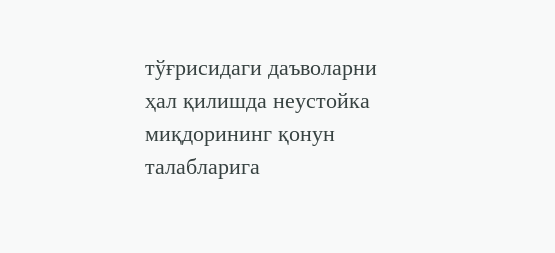тўғрисидаги даъволарни ҳал қилишда неустойка миқдорининг қонун
талабларига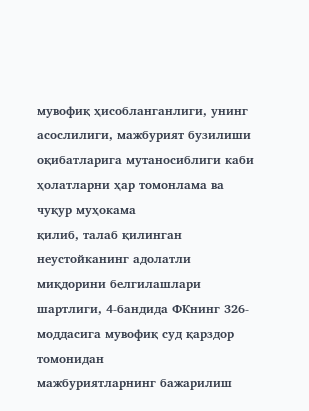мувофиқ ҳисобланганлиги, унинг асослилиги, мажбурият бузилиши
оқибатларига мутаносиблиги каби ҳолатларни ҳар томонлама ва чуқур муҳокама
қилиб, талаб қилинган неустойканинг адолатли миқдорини белгилашлари
шартлиги, 4-бандида ФКнинг 326-моддасига мувофиқ суд қарздор томонидан
мажбуриятларнинг бажарилиш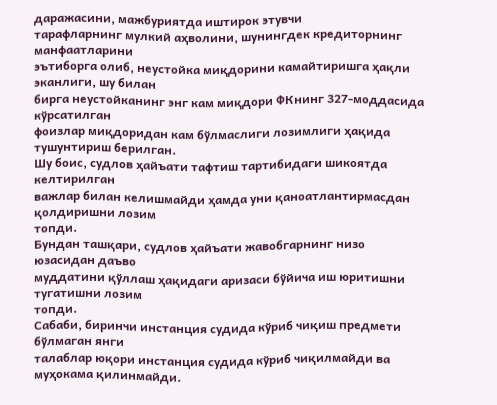даражасини, мажбуриятда иштирок этувчи
тарафларнинг мулкий аҳволини, шунингдек кредиторнинг манфаатларини
эътиборга олиб, неустойка миқдорини камайтиришга ҳақли эканлиги, шу билан
бирга неустойканинг энг кам миқдори ФКнинг 327-моддасида кўрсатилган
фоизлар миқдоридан кам бўлмаслиги лозимлиги ҳақида тушунтириш берилган.
Шу боис, судлов ҳайъати тафтиш тартибидаги шикоятда келтирилган
важлар билан келишмайди ҳамда уни қаноатлантирмасдан қолдиришни лозим
топди.
Бундан ташқари, судлов ҳайъати жавобгарнинг низо юзасидан даъво
муддатини қўллаш ҳақидаги аризаси бўйича иш юритишни тугатишни лозим
топди.
Сабаби, биринчи инстанция судида кўриб чиқиш предмети бўлмаган янги
талаблар юқори инстанция судида кўриб чиқилмайди ва муҳокама қилинмайди.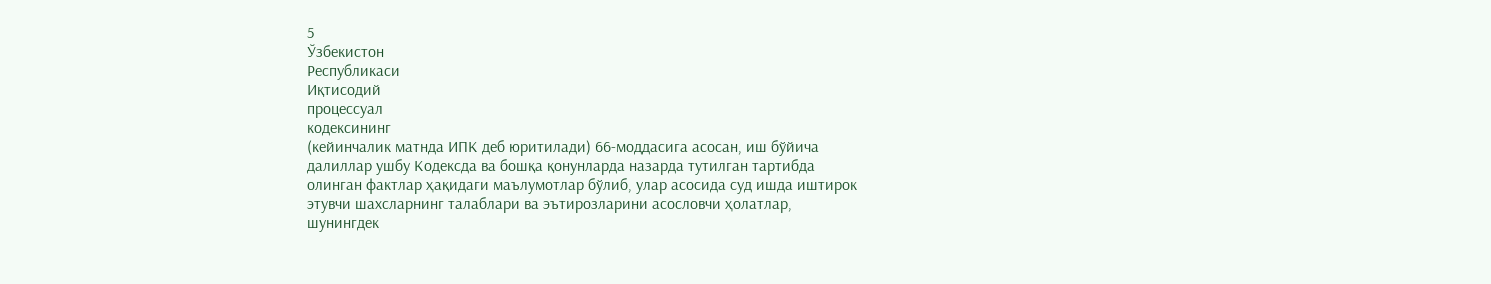5
Ўзбекистон
Республикаси
Иқтисодий
процессуал
кодексининг
(кейинчалик матнда ИПК деб юритилади) 66-моддасига асосан, иш бўйича
далиллар ушбу Кодексда ва бошқа қонунларда назарда тутилган тартибда
олинган фактлар ҳақидаги маълумотлар бўлиб, улар асосида суд ишда иштирок
этувчи шахсларнинг талаблари ва эътирозларини асословчи ҳолатлар,
шунингдек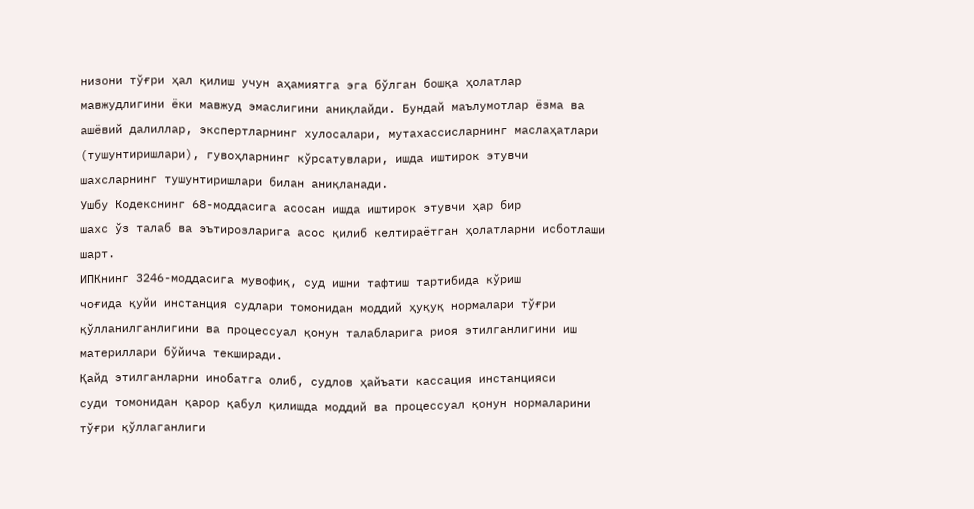низони тўғри ҳал қилиш учун аҳамиятга эга бўлган бошқа ҳолатлар
мавжудлигини ёки мавжуд эмаслигини аниқлайди. Бундай маълумотлар ёзма ва
ашёвий далиллар, экспертларнинг хулосалари, мутахассисларнинг маслаҳатлари
(тушунтиришлари), гувоҳларнинг кўрсатувлари, ишда иштирок этувчи
шахсларнинг тушунтиришлари билан аниқланади.
Ушбу Кодекснинг 68-моддасига асосан ишда иштирок этувчи ҳар бир
шахс ўз талаб ва эътирозларига асос қилиб келтираётган ҳолатларни исботлаши
шарт.
ИПКнинг 3246-моддасига мувофиқ, суд ишни тафтиш тартибида кўриш
чоғида қуйи инстанция судлари томонидан моддий ҳуқуқ нормалари тўғри
қўлланилганлигини ва процессуал қонун талабларига риоя этилганлигини иш
материллари бўйича текширади.
Қайд этилганларни инобатга олиб, судлов ҳайъати кассация инстанцияси
суди томонидан қарор қабул қилишда моддий ва процессуал қонун нормаларини
тўғри қўллаганлиги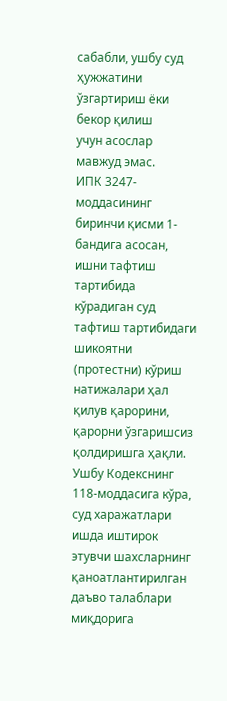сабабли, ушбу суд ҳужжатини ўзгартириш ёки бекор қилиш
учун асослар мавжуд эмас.
ИПК 3247-моддасининг биринчи қисми 1-бандига асосан, ишни тафтиш
тартибида кўрадиган суд тафтиш тартибидаги шикоятни (протестни) кўриш
натижалари ҳал қилув қарорини, қарорни ўзгаришсиз қолдиришга ҳақли.
Ушбу Кодекснинг 118-моддасига кўра, суд харажатлари ишда иштирок
этувчи шахсларнинг қаноатлантирилган даъво талаблари миқдорига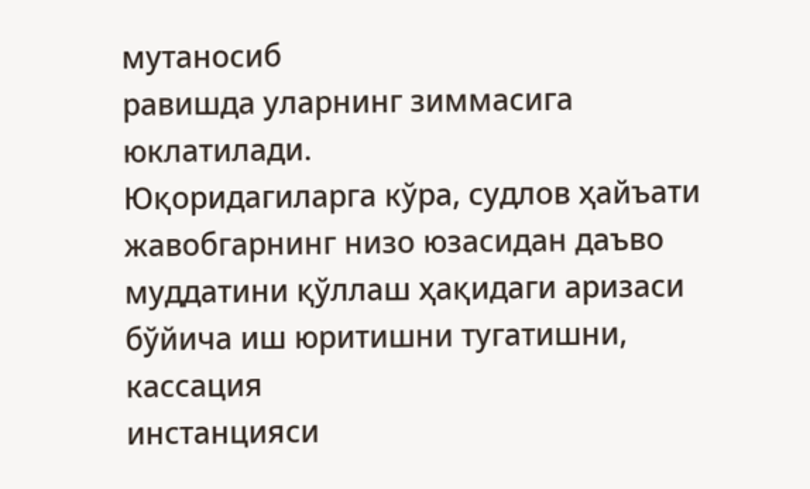мутаносиб
равишда уларнинг зиммасига юклатилади.
Юқоридагиларга кўра, судлов ҳайъати жавобгарнинг низо юзасидан даъво
муддатини қўллаш ҳақидаги аризаси бўйича иш юритишни тугатишни, кассация
инстанцияси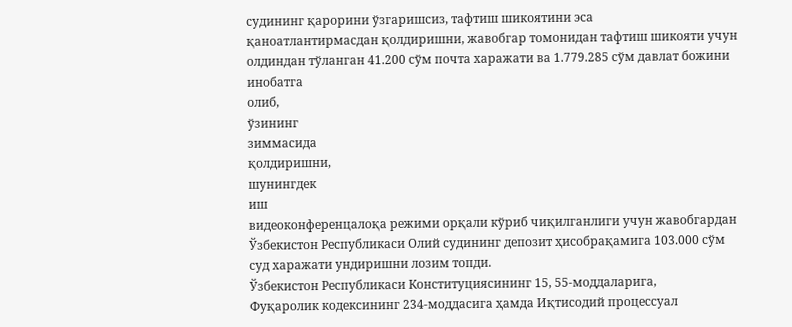судининг қарорини ўзгаришсиз, тафтиш шикоятини эса
қаноатлантирмасдан қолдиришни, жавобгар томонидан тафтиш шикояти учун
олдиндан тўланган 41.200 сўм почта харажати ва 1.779.285 сўм давлат божини
инобатга
олиб,
ўзининг
зиммасида
қолдиришни,
шунингдек
иш
видеоконференцалоқа режими орқали кўриб чиқилганлиги учун жавобгардан
Ўзбекистон Республикаси Олий судининг депозит ҳисобрақамига 103.000 сўм
суд харажати ундиришни лозим топди.
Ўзбекистон Республикаси Конституциясининг 15, 55-моддаларига,
Фуқаролик кодексининг 234-моддасига ҳамда Иқтисодий процессуал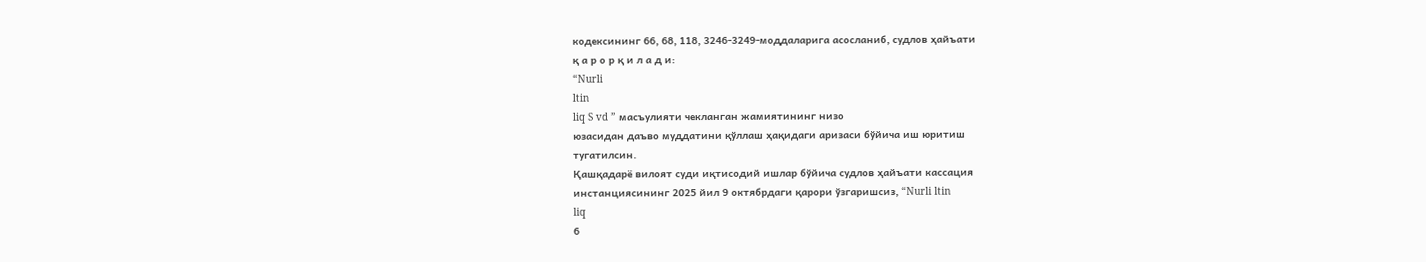кодексининг 66, 68, 118, 3246-3249-моддаларига асосланиб, судлов ҳайъати
қ а р о р қ и л а д и:
“Nurli
ltin
liq S vd ” масъулияти чекланган жамиятининг низо
юзасидан даъво муддатини қўллаш ҳақидаги аризаси бўйича иш юритиш
тугатилсин.
Қашқадарё вилоят суди иқтисодий ишлар бўйича судлов ҳайъати кассация
инстанциясининг 2025 йил 9 октябрдаги қарори ўзгаришсиз, “Nurli ltin
liq
6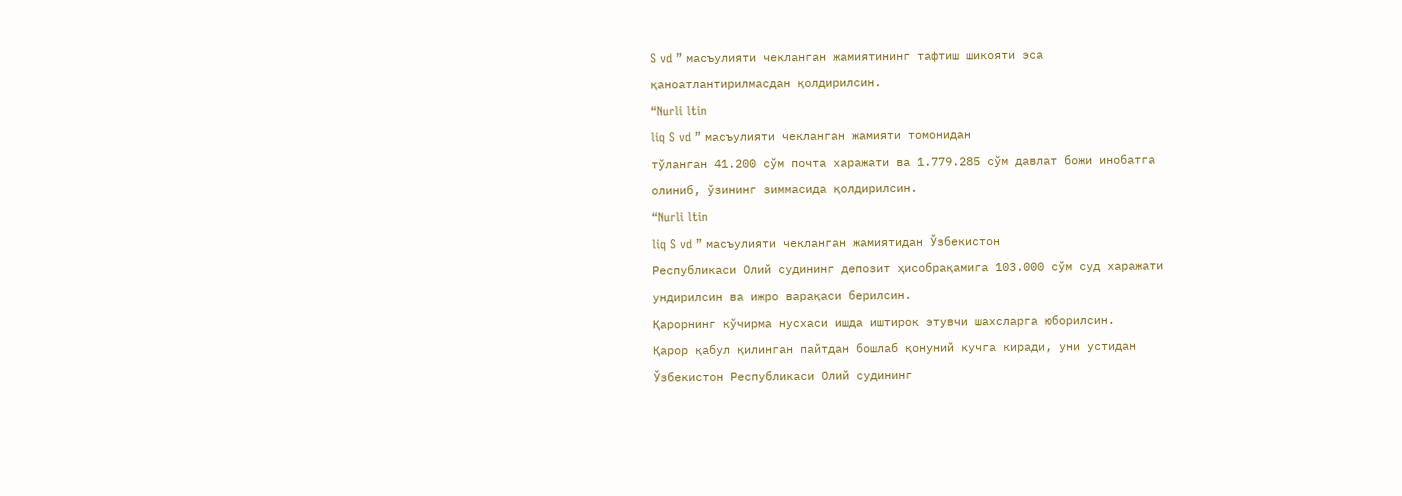S vd ” масъулияти чекланган жамиятининг тафтиш шикояти эса
қаноатлантирилмасдан қолдирилсин.
“Nurli ltin
liq S vd ” масъулияти чекланган жамияти томонидан
тўланган 41.200 сўм почта харажати ва 1.779.285 сўм давлат божи инобатга
олиниб, ўзининг зиммасида қолдирилсин.
“Nurli ltin
liq S vd ” масъулияти чекланган жамиятидан Ўзбекистон
Республикаси Олий судининг депозит ҳисобрақамига 103.000 сўм суд харажати
ундирилсин ва ижро варақаси берилсин.
Қарорнинг кўчирма нусхаси ишда иштирок этувчи шахсларга юборилсин.
Қарор қабул қилинган пайтдан бошлаб қонуний кучга киради, уни устидан
Ўзбекистон Республикаси Олий судининг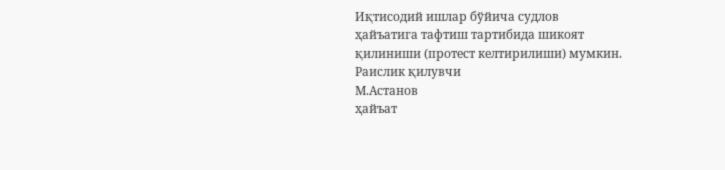Иқтисодий ишлар бўйича судлов
ҳайъатига тафтиш тартибида шикоят қилиниши (протест келтирилиши) мумкин.
Раислик қилувчи
М.Астанов
ҳайъат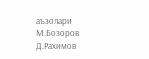аъзолари
М.Бозоров
Д.Рахимов